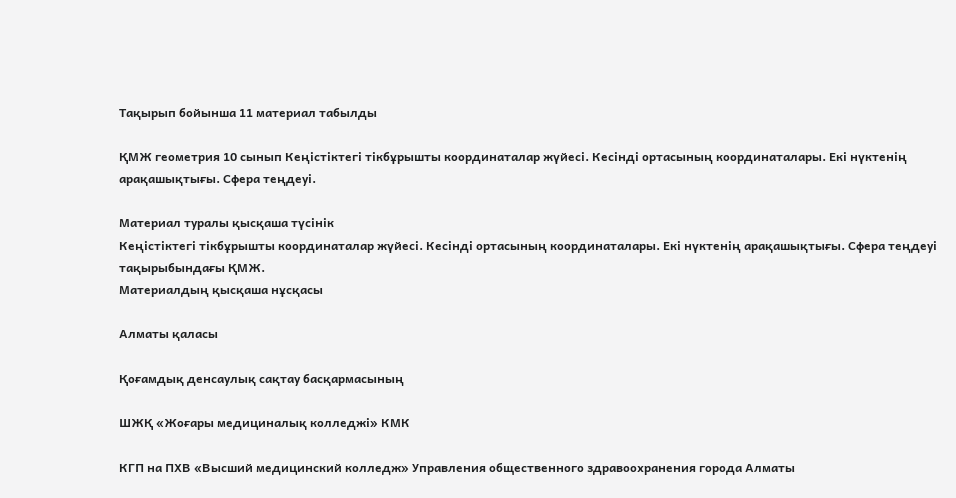Тақырып бойынша 11 материал табылды

ҚМЖ геометрия 10 сынып Кеңістіктегі тікбұрышты координаталар жүйесі. Кесінді ортасының координаталары. Екі нүктенің арақашықтығы. Сфера теңдеуі.

Материал туралы қысқаша түсінік
Кеңістіктегі тікбұрышты координаталар жүйесі. Кесінді ортасының координаталары. Екі нүктенің арақашықтығы. Сфера теңдеуі тақырыбындағы ҚМЖ.
Материалдың қысқаша нұсқасы

Алматы қаласы

Қоғамдық денсаулық сақтау басқармасының

ШЖҚ «Жоғары медициналық колледжi» КМК

КГП на ПХВ «Высший медицинский колледж» Управления общественного здравоохранения города Алматы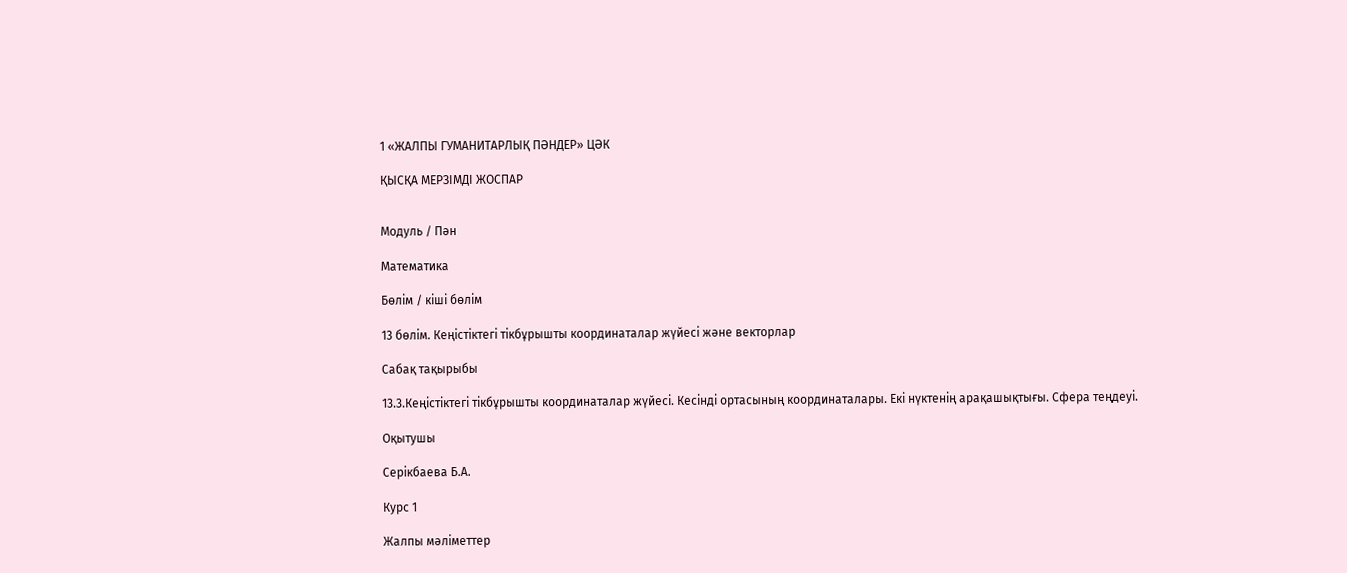1 «ЖАЛПЫ ГУМАНИТАРЛЫҚ ПӘНДЕР» ЦӘК

ҚЫСҚА МЕРЗІМДІ ЖОСПАР


Модуль / Пән

Математика

Бөлім / кіші бөлім

13 бөлім. Кеңістіктегі тікбұрышты координаталар жүйесі және векторлар

Сабақ тақырыбы

13.3.Кеңістіктегі тікбұрышты координаталар жүйесі. Кесінді ортасының координаталары. Екі нүктенің арақашықтығы. Сфера теңдеуі.

Оқытушы

Серікбаева Б.А.

Курс 1

Жалпы мәліметтер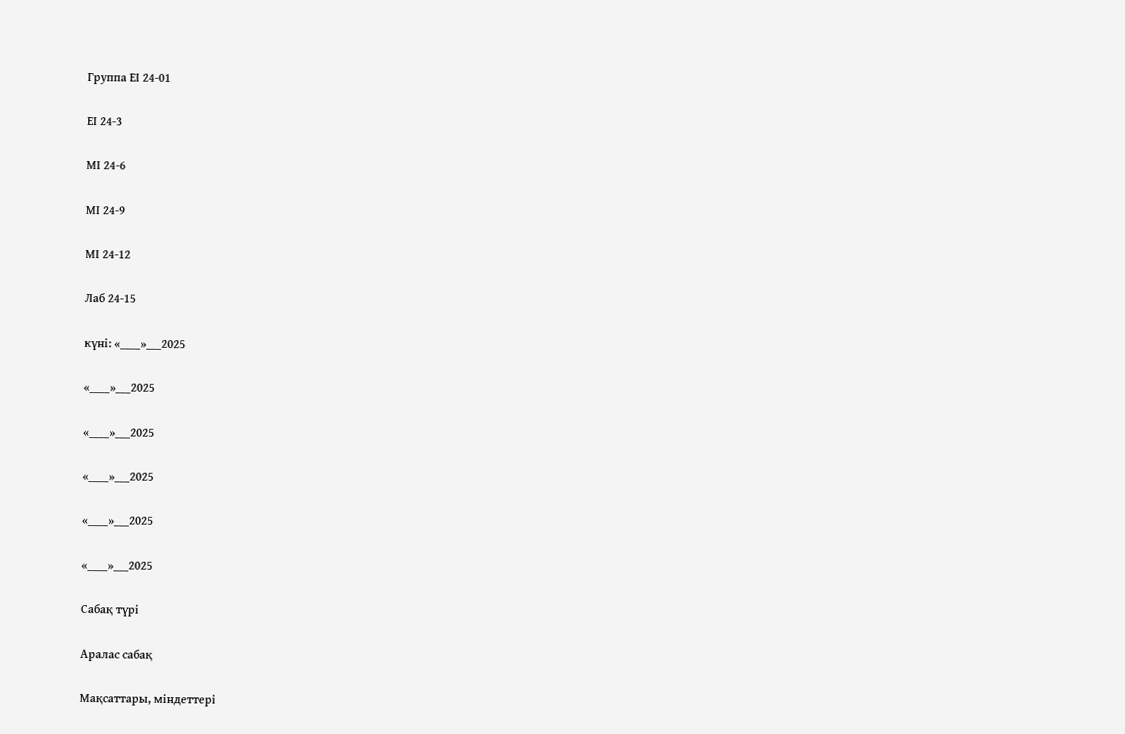Группа ЕІ 24-01

ЕІ 24-3

МІ 24-6

МІ 24-9

МІ 24-12

Лаб 24-15

күні: «____»___2025

«____»___2025

«____»___2025

«____»___2025

«____»___2025

«____»___2025

Сабақ түрі

Аралас сабақ

Мақсаттары, міндеттері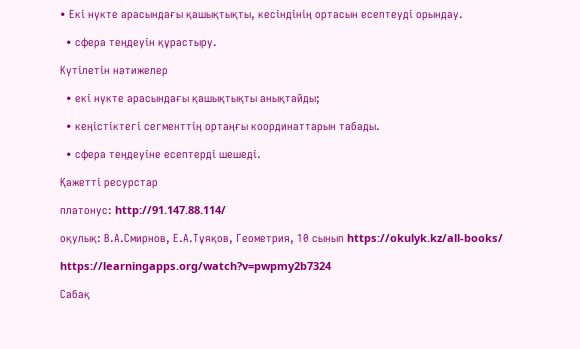• Екі нүкте арасындағы қашықтықты, кесіндінің ортасын есептеуді орындау.

  • сфера теңдеуін құрастыру.

Күтілетін нәтижелер

  • екі нүкте арасындағы қашықтықты анықтайды;

  • кеңістіктегі сегменттің ортаңғы координаттарын табады.

  • сфера теңдеуіне есептерді шешеді.

Қажетті ресурстар

платонус: http://91.147.88.114/

оқулық: В.А.Смирнов, Е.А.Тұяқов, Геометрия, 10 сынып https://okulyk.kz/all-books/

https://learningapps.org/watch?v=pwpmy2b7324

Сабақ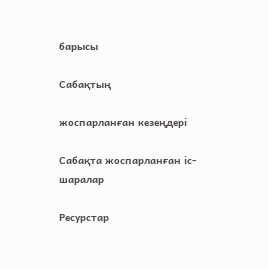барысы

Сабақтың

жоспарланған кезеңдері

Сабақта жоспарланған іс-шаралар

Ресурстар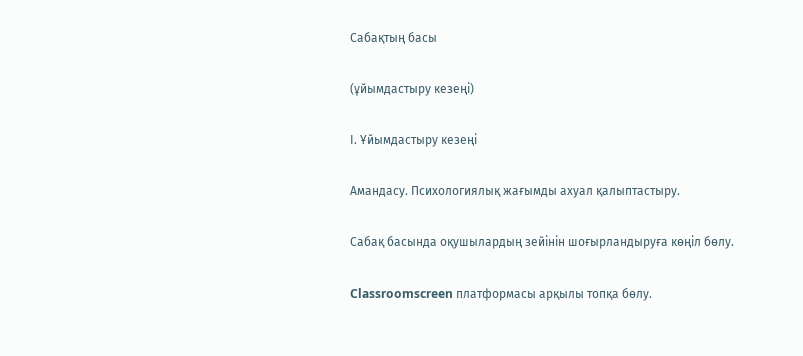Сабақтың басы

(ұйымдастыру кезеңі)

І. Ұйымдастыру кезеңі

Амандасу. Психологиялық жағымды ахуал қалыптастыру.

Сабақ басында оқушылардың зейінін шоғырландыруға көңіл бөлу.

Classroomscreen платформасы арқылы топқа бөлу.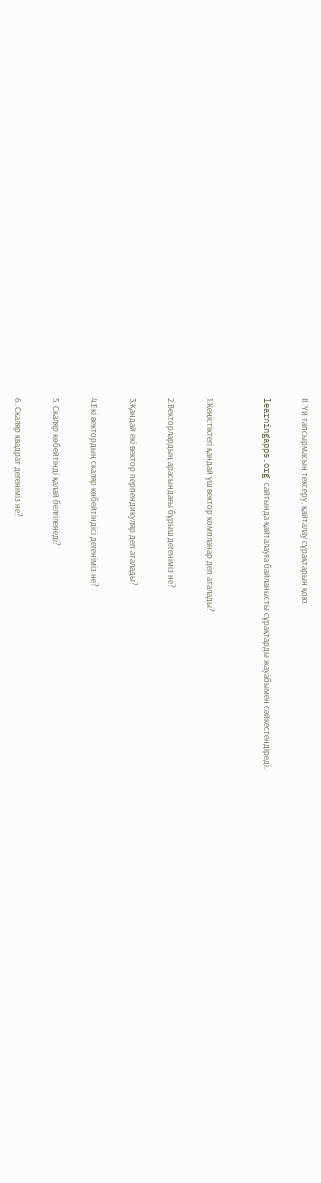ІІ. Үй тапсырмасын тексеру, қайталау сұрақтарын қою.

learningapps.org сайтында қайталауға байланысты сұрақтарды жауабымен сәйкестендіреді.


1.Кеңістіктегі қандай үш вектор компланар деп аталады?

2.Векторлардың арасындағы бұрыш дегеніміз не?

3.Қандай екі вектор перпендикуляр деп аталады?

4.Екі вектордың скаляр көбейтіндісі дегеніміз не?

5. Скаляр көбейтінді қалай белгіленеді?

6. Скаляр квадрат дегеніміз не?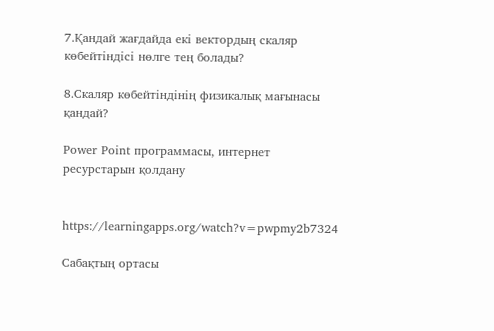7.Қандай жағдайда екі вектордың скаляр көбейтіндісі нөлге тең болады?

8.Скаляр көбейтіндінің физикалық мағынасы қандай?

Pоwer Point программасы, интернет ресурстарын қолдану


https://learningapps.org/watch?v=pwpmy2b7324

Сабақтың ортасы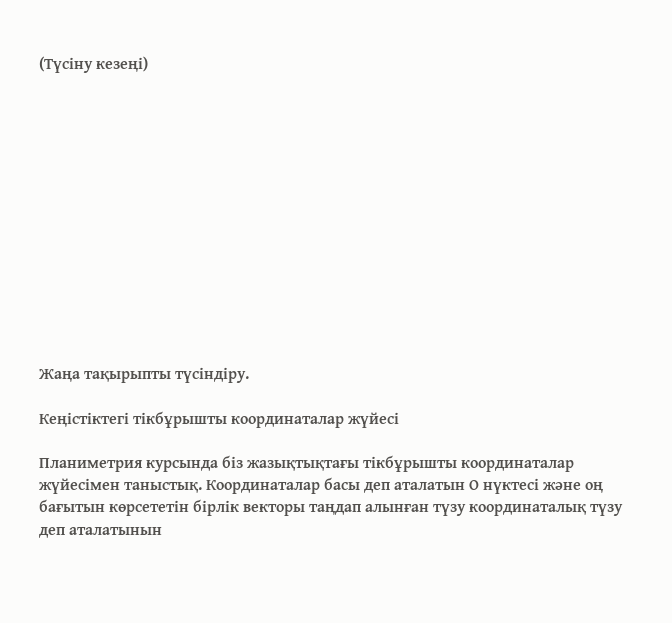(Түсіну кезеңі)













Жаңа тақырыпты түсіндіру.

Кеңістіктегі тікбұрышты координаталар жүйесі

Планиметрия курсында біз жазықтықтағы тікбұрышты координаталар жүйесімен таныстық. Координаталар басы деп аталатын О нүктесі және оң бағытын көрсететін бірлік векторы таңдап алынған түзу координаталық түзу деп аталатынын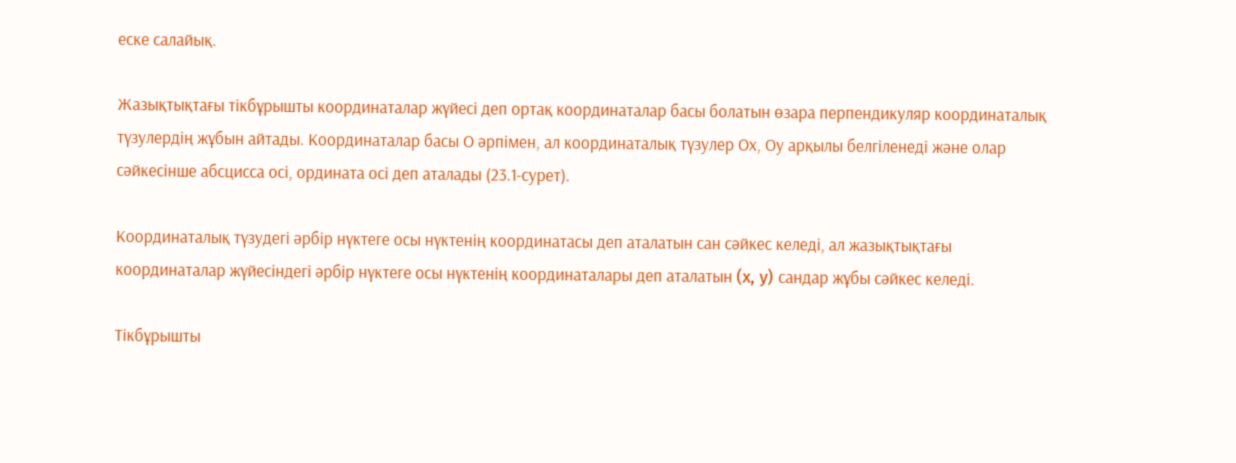еске салайық.

Жазықтықтағы тікбұрышты координаталар жүйесі деп ортақ координаталар басы болатын өзара перпендикуляр координаталық түзулердің жұбын айтады. Координаталар басы О әрпімен, ал координаталық түзулер Ох, Оу арқылы белгіленеді және олар сәйкесінше абсцисса осі, ордината осі деп аталады (23.1-сурет).

Координаталық түзудегі әрбір нүктеге осы нүктенің координатасы деп аталатын сан сәйкес келеді, ал жазықтықтағы координаталар жүйесіндегі әрбір нүктеге осы нүктенің координаталары деп аталатын (x, y) сандар жұбы сәйкес келеді.

Тікбұрышты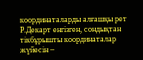координаталарды алғашқы рет Р.Декарт енгізген, сондықтан тікбұрышты координаталар жүйесін –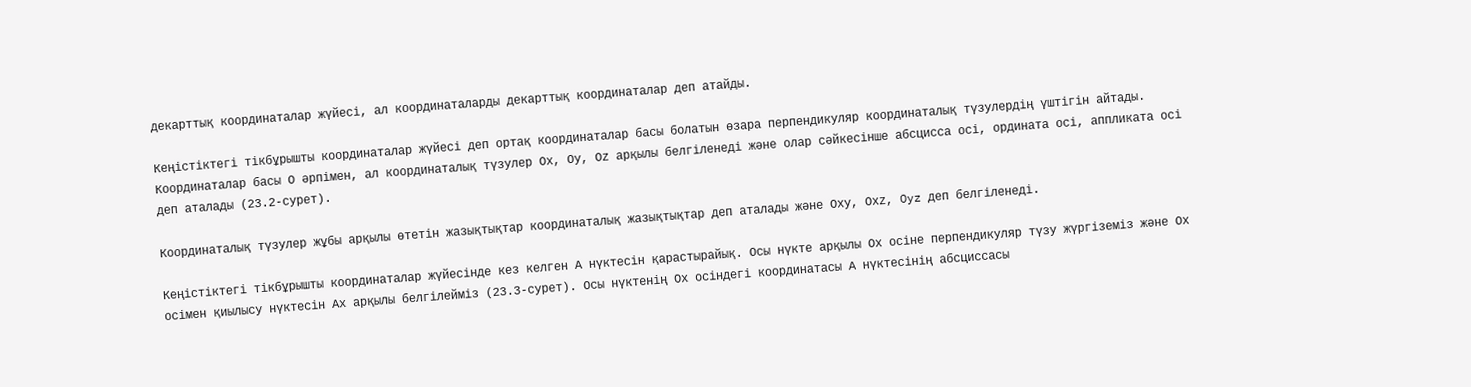декарттық координаталар жүйесі, ал координаталарды декарттық координаталар деп атайды.

Кеңістіктегі тікбұрышты координаталар жүйесі деп ортақ координаталар басы болатын өзара перпендикуляр координаталық түзулердің үштігін айтады. Координаталар басы О әрпімен, ал координаталық түзулер Ох, Оу, Оz арқылы белгіленеді және олар сәйкесінше абсцисса осі, ордината осі, аппликата осі деп аталады (23.2-сурет).

Координаталық түзулер жұбы арқылы өтетін жазықтықтар координаталық жазықтықтар деп аталады және Оху, Охz, Oyz деп белгіленеді.

Кеңістіктегі тікбұрышты координаталар жүйесінде кез келген А нүктесін қарастырайық. Осы нүкте арқылы Ох осіне перпендикуляр түзу жүргіземіз және Ох осімен қиылысу нүктесін Ах арқылы белгілейміз (23.3-сурет). Осы нүктенің Ох осіндегі координатасы А нүктесінің абсциссасы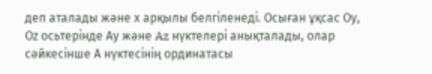деп аталады және х арқылы белгіленеді. Осыған ұқсас Оу, Оz осьтерінде Ау және Az нүктелері анықталады, олар сәйкесінше А нүктесінің ординатасы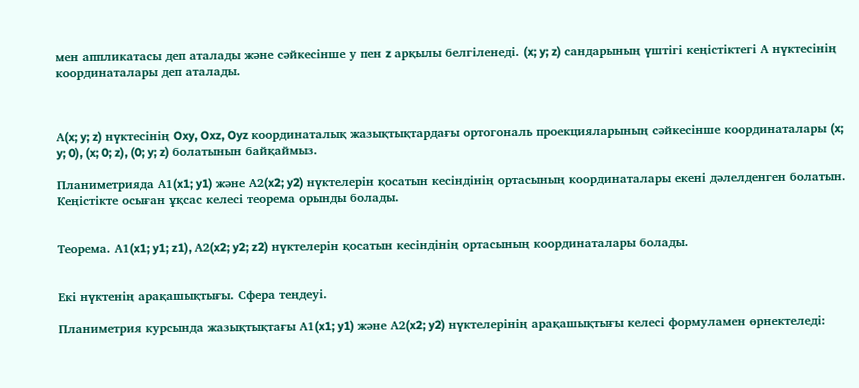мен аппликатасы деп аталады және сәйкесінше у пен z арқылы белгіленеді. (x; y; z) сандарының үштігі кеңістіктегі А нүктесінің координаталары деп аталады.



А(x; y; z) нүктесінің Oxy, Oxz, Oyz координаталық жазықтықтардағы ортогональ проекцияларының сәйкесінше координаталары (x; y; 0), (x; 0; z), (0; y; z) болатынын байқаймыз.

Планиметрияда А1(x1; y1) және А2(x2; y2) нүктелерін қосатын кесіндінің ортасының координаталары екені дәлелденген болатын. Кеңістікте осыған ұқсас келесі теорема орынды болады.


Теорема. А1(x1; y1; z1), А2(x2; y2; z2) нүктелерін қосатын кесіндінің ортасының координаталары болады.


Екі нүктенің арақашықтығы. Сфера теңдеуі.

Планиметрия курсында жазықтықтағы А1(x1; y1) және А2(x2; y2) нүктелерінің арақашықтығы келесі формуламен өрнектеледі: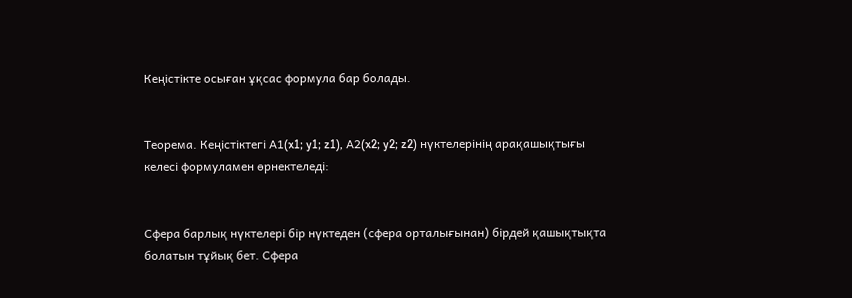Кеңістікте осыған ұқсас формула бар болады.


Теорема. Кеңістіктегі А1(x1; y1; z1), А2(x2; y2; z2) нүктелерінің арақашықтығы келесі формуламен өрнектеледі:


Сфера барлық нүктелері бір нүктеден (сфера орталығынан) бірдей қашықтықта болатын тұйық бет. Сфера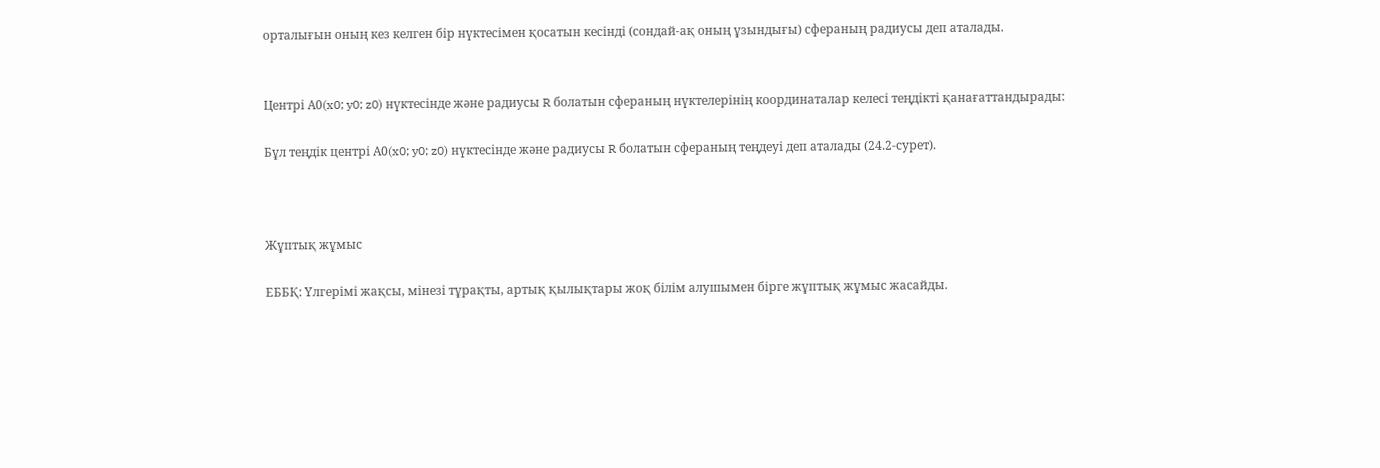орталығын оның кез келген бір нүктесімен қосатын кесінді (сондай-ақ оның ұзындығы) сфераның радиусы деп аталады.


Центрі А0(x0; y0; z0) нүктесінде және радиусы R болатын сфераның нүктелерінің координаталар келесі теңдікті қанағаттандырады:

Бұл теңдік центрі А0(x0; y0; z0) нүктесінде және радиусы R болатын сфераның теңдеуі деп аталады (24.2-сурет).



Жұптық жұмыс

ЕББҚ: Үлгерімі жақсы, мінезі тұрақты, артық қылықтары жоқ білім алушымен бірге жұптық жұмыс жасайды.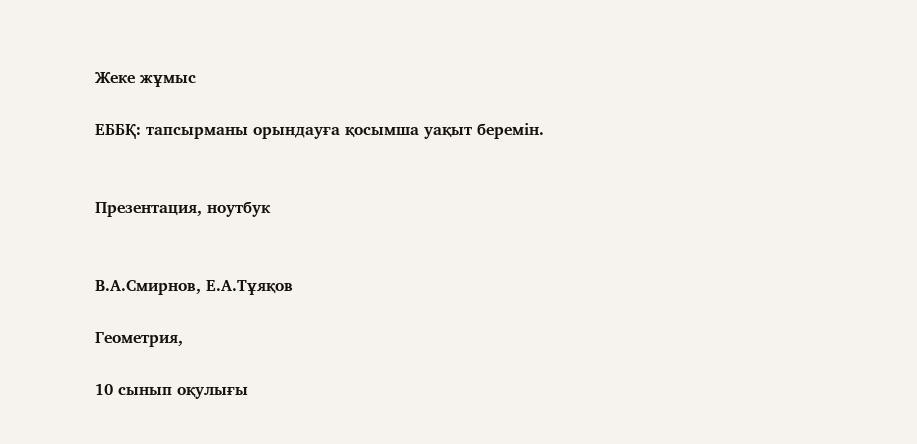Жеке жұмыс

ЕББҚ: тапсырманы орындауға қосымша уақыт беремін.


Презентация, ноутбук


В.А.Смирнов, Е.А.Тұяқов

Геометрия,

10 сынып оқулығы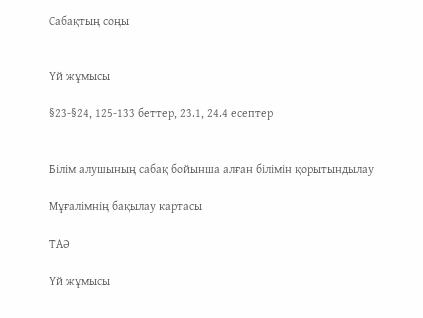Сабақтың соңы


Үй жұмысы

§23-§24, 125-133 беттер, 23.1, 24.4 есептер


Білім алушының сабақ бойынша алған білімін қорытындылау

Мұғалімнің бақылау картасы

ТАӘ

Үй жұмысы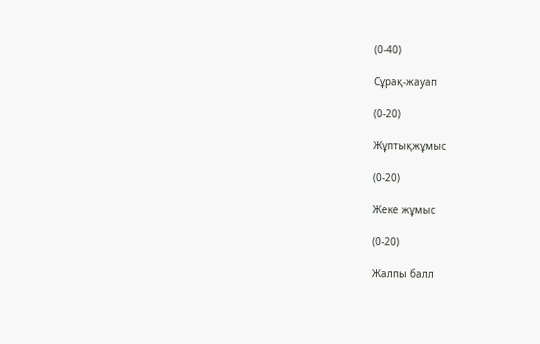(0-40)

Сұрақ-жауап

(0-20)

Жұптықжұмыс

(0-20)

Жеке жұмыс

(0-20)

Жалпы балл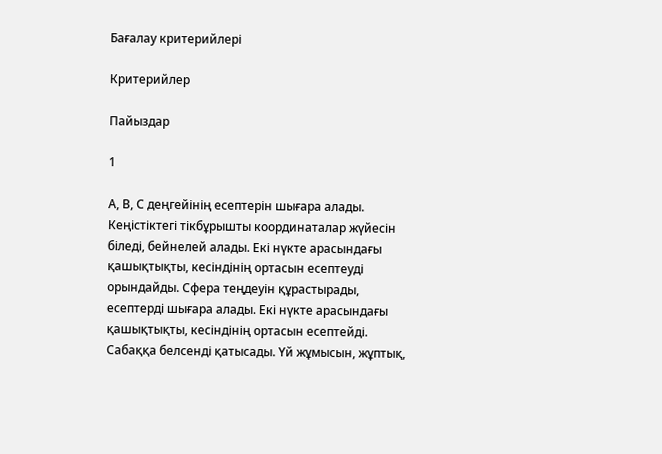Бағалау критерийлері

Критерийлер

Пайыздар

1

А, В, С деңгейінің есептерін шығара алады. Кеңістіктегі тікбұрышты координаталар жүйесін біледі, бейнелей алады. Екі нүкте арасындағы қашықтықты, кесіндінің ортасын есептеуді орындайды. Сфера теңдеуін құрастырады, есептерді шығара алады. Екі нүкте арасындағы қашықтықты, кесіндінің ортасын есептейді. Сабаққа белсенді қатысады. Үй жұмысын, жұптық,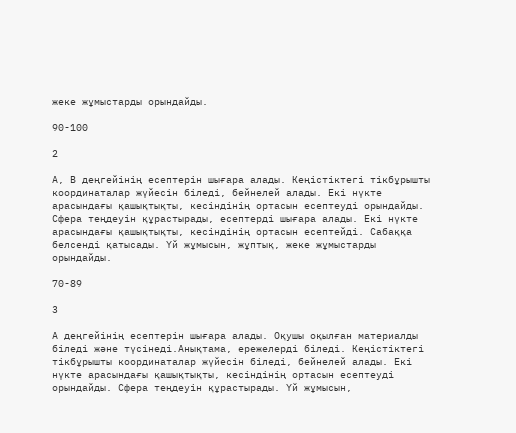жеке жұмыстарды орындайды.

90-100

2

А, В деңгейінің есептерін шығара алады. Кеңістіктегі тікбұрышты координаталар жүйесін біледі, бейнелей алады. Екі нүкте арасындағы қашықтықты, кесіндінің ортасын есептеуді орындайды. Сфера теңдеуін құрастырады, есептерді шығара алады. Екі нүкте арасындағы қашықтықты, кесіндінің ортасын есептейді. Сабаққа белсенді қатысады. Үй жұмысын, жұптық, жеке жұмыстарды орындайды.

70-89

3

А деңгейінің есептерін шығара алады. Оқушы оқылған материалды біледі және түсінеді.Анықтама, ережелерді біледі. Кеңістіктегі тікбұрышты координаталар жүйесін біледі, бейнелей алады. Екі нүкте арасындағы қашықтықты, кесіндінің ортасын есептеуді орындайды. Сфера теңдеуін құрастырады. Үй жұмысын,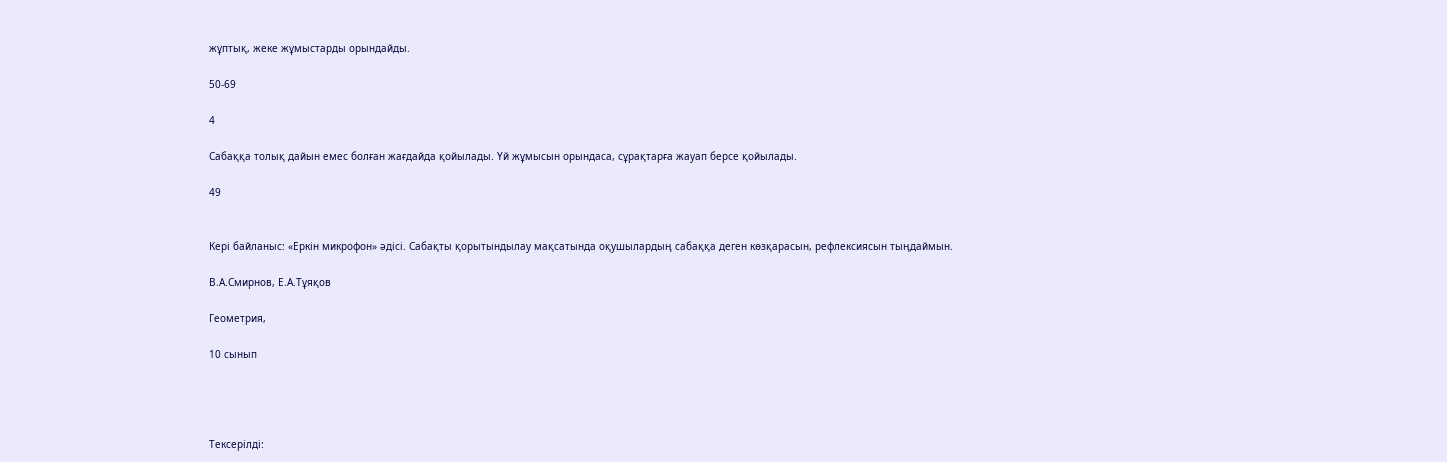жұптық, жеке жұмыстарды орындайды.

50-69

4

Сабаққа толық дайын емес болған жағдайда қойылады. Үй жұмысын орындаса, сұрақтарға жауап берсе қойылады.

49


Кері байланыс: «Еркін микрофон» әдісі. Сабақты қорытындылау мақсатында оқушылардың сабаққа деген көзқарасын, рефлексиясын тыңдаймын.

В.А.Смирнов, Е.А.Тұяқов

Геометрия,

10 сынып




Тексерілді: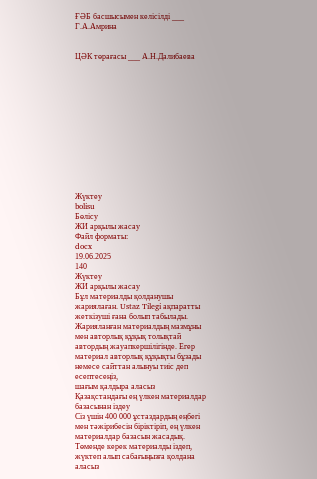ҒӘБ басшысымен келісілді ___ Г.А.Амрина


ЦӘК төрағасы ___ А.Н.Далибаева













Жүктеу
bolisu
Бөлісу
ЖИ арқылы жасау
Файл форматы:
docx
19.06.2025
140
Жүктеу
ЖИ арқылы жасау
Бұл материалды қолданушы жариялаған. Ustaz Tilegi ақпаратты жеткізуші ғана болып табылады. Жарияланған материалдың мазмұны мен авторлық құқық толықтай автордың жауапкершілігінде. Егер материал авторлық құқықты бұзады немесе сайттан алынуы тиіс деп есептесеңіз,
шағым қалдыра аласыз
Қазақстандағы ең үлкен материалдар базасынан іздеу
Сіз үшін 400 000 ұстаздардың еңбегі мен тәжірибесін біріктіріп, ең үлкен материалдар базасын жасадық. Төменде керек материалды іздеп, жүктеп алып сабағыңызға қолдана аласыз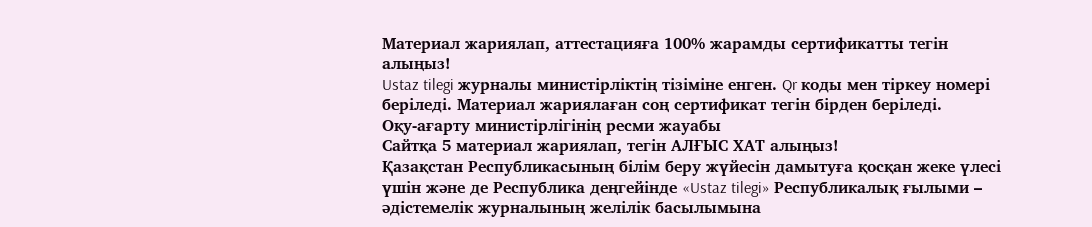Материал жариялап, аттестацияға 100% жарамды сертификатты тегін алыңыз!
Ustaz tilegi журналы министірліктің тізіміне енген. Qr коды мен тіркеу номері беріледі. Материал жариялаған соң сертификат тегін бірден беріледі.
Оқу-ағарту министірлігінің ресми жауабы
Сайтқа 5 материал жариялап, тегін АЛҒЫС ХАТ алыңыз!
Қазақстан Республикасының білім беру жүйесін дамытуға қосқан жеке үлесі үшін және де Республика деңгейінде «Ustaz tilegi» Республикалық ғылыми – әдістемелік журналының желілік басылымына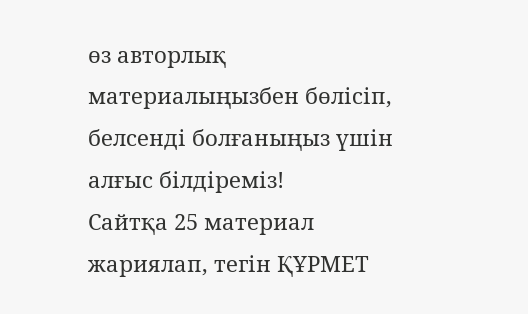өз авторлық материалыңызбен бөлісіп, белсенді болғаныңыз үшін алғыс білдіреміз!
Сайтқа 25 материал жариялап, тегін ҚҰРМЕТ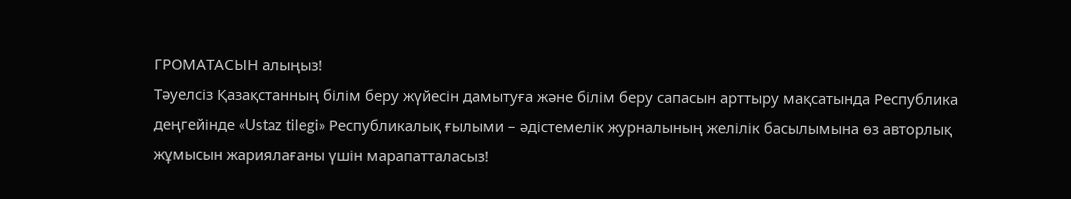ГРОМАТАСЫН алыңыз!
Тәуелсіз Қазақстанның білім беру жүйесін дамытуға және білім беру сапасын арттыру мақсатында Республика деңгейінде «Ustaz tilegi» Республикалық ғылыми – әдістемелік журналының желілік басылымына өз авторлық жұмысын жариялағаны үшін марапатталасыз!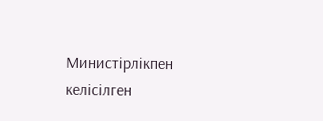Министірлікпен келісілген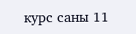курс саны 11